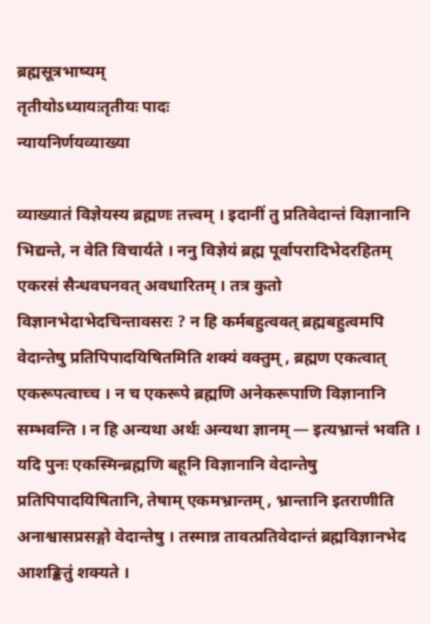ब्रह्मसूत्रभाष्यम्
तृतीयोऽध्यायःतृतीयः पादः
न्यायनिर्णयव्याख्या

व्याख्यातं विज्ञेयस्य ब्रह्मणः तत्त्वम् । इदानीं तु प्रतिवेदान्तं विज्ञानानि भिद्यन्ते, न वेति विचार्यते । ननु विज्ञेयं ब्रह्म पूर्वापरादिभेदरहितम् एकरसं सैन्धवघनवत् अवधारितम् । तत्र कुतो विज्ञानभेदाभेदचिन्तावसरः ? न हि कर्मबहुत्ववत् ब्रह्मबहुत्वमपि वेदान्तेषु प्रतिपिपादयिषितमिति शक्यं वक्तुम् , ब्रह्मण एकत्वात् एकरूपत्वाच्च । न च एकरूपे ब्रह्मणि अनेकरूपाणि विज्ञानानि सम्भवन्ति । न हि अन्यथा अर्थः अन्यथा ज्ञानम् — इत्यभ्रान्तं भवति । यदि पुनः एकस्मिन्ब्रह्मणि बहूनि विज्ञानानि वेदान्तेषु प्रतिपिपादयिषितानि, तेषाम् एकमभ्रान्तम् , भ्रान्तानि इतराणीति अनाश्वासप्रसङ्गो वेदान्तेषु । तस्मान्न तावत्प्रतिवेदान्तं ब्रह्मविज्ञानभेद आशङ्कितुं शक्यते ।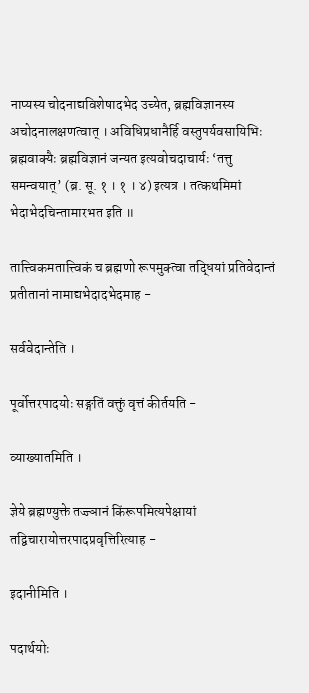नाप्यस्य चोदनाद्यविशेषादभेद उच्येत, ब्रह्मविज्ञानस्य अचोदनालक्षणत्वात् । अविधिप्रधानैर्हि वस्तुपर्यवसायिभिः ब्रह्मवाक्यैः ब्रह्मविज्ञानं जन्यत इत्यवोचदाचार्यः ‘तत्तु समन्वयात्’ (ब्र. सू. १ । १ । ४) इत्यत्र । तत्कथमिमां भेदाभेदचिन्तामारभत इति ॥

तात्त्विकमतात्त्विकं च ब्रह्मणो रूपमुक्त्वा तद्धियां प्रतिवेदान्तं प्रतीतानां नामाद्यभेदादभेदमाह -

सर्ववेदान्तेति ।

पूर्वोत्तरपादयोः सङ्गतिं वक्तुं वृत्तं कीर्तयति -

व्याख्यातमिति ।

ज्ञेये ब्रह्मण्युक्ते तज्ज्ञानं किंरूपमित्यपेक्षायां तद्विचारायोत्तरपादप्रवृत्तिरित्याह -

इदानीमिति ।

पदार्थयोः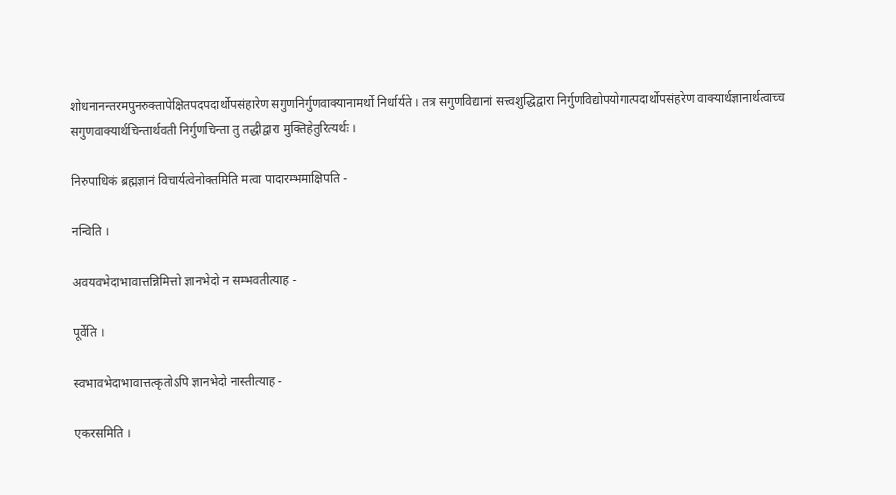शोधनानन्तरमपुनरुक्तापेक्षितपदपदार्थोपसंहारेण सगुणनिर्गुणवाक्यानामर्थो निर्धार्यते । तत्र सगुणविद्यानां सत्त्वशुद्धिद्वारा निर्गुणविद्योपयोगात्पदार्थोपसंहरेण वाक्यार्थज्ञानार्थत्वाच्च सगुणवाक्यार्थचिन्तार्थवती निर्गुणचिन्ता तु तद्धीद्वारा मुक्तिहेतुरित्यर्थः ।

निरुपाधिकं ब्रह्मज्ञानं विचार्यत्वेनोक्तमिति मत्वा पादारम्भमाक्षिपति -

नन्विति ।

अवयवभेदाभावात्तन्निमित्तो ज्ञानभेदो न सम्भवतीत्याह -

पूर्वेति ।

स्वभावभेदाभावात्तत्कृतोऽपि ज्ञानभेदो नास्तीत्याह -

एकरसमिति ।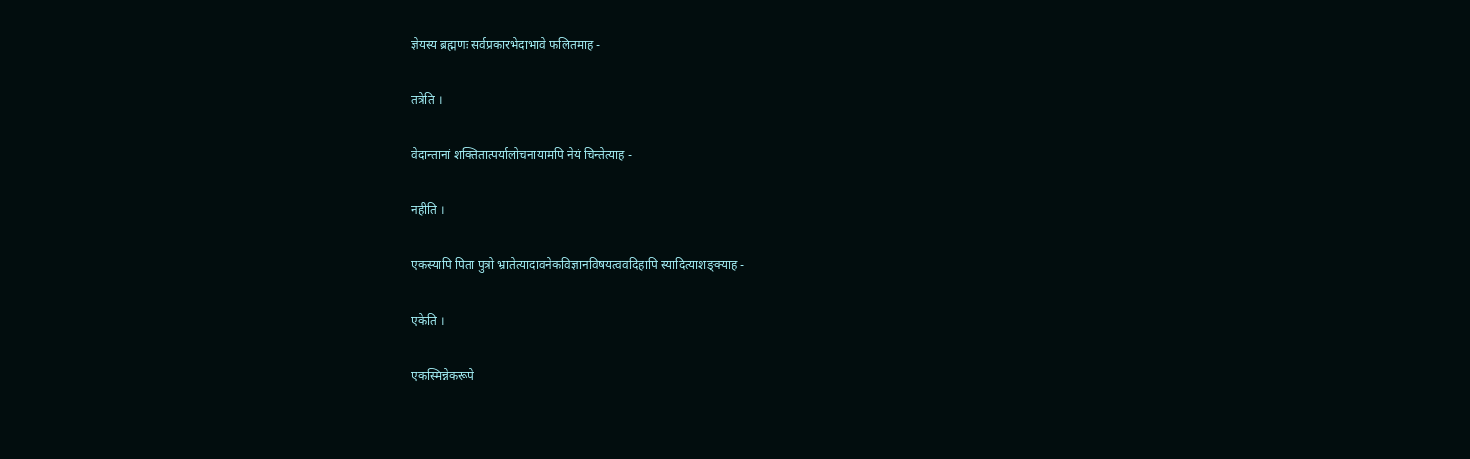ज्ञेयस्य ब्रह्मणः सर्वप्रकारभेदाभावे फलितमाह -

तत्रेति ।

वेदान्तानां शक्तितात्पर्यालोचनायामपि नेयं चिन्तेत्याह -

नहीति ।

एकस्यापि पिता पुत्रो भ्रातेत्यादावनेकविज्ञानविषयत्ववदिहापि स्यादित्याशङ्क्याह -

एकेति ।

एकस्मिन्नेकरूपे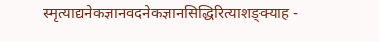स्मृत्याद्यनेकज्ञानवदनेकज्ञानसिद्धिरित्याशङ्क्याह -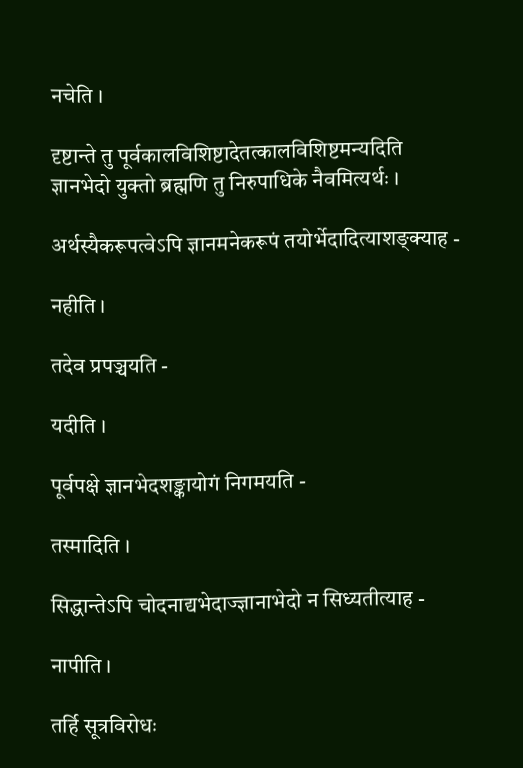नचेति ।

दृष्टान्ते तु पूर्वकालविशिष्टादेतत्कालविशिष्टमन्यदिति ज्ञानभेदो युक्तो ब्रह्मणि तु निरुपाधिके नैवमित्यर्थः ।

अर्थस्यैकरूपत्वेऽपि ज्ञानमनेकरूपं तयोर्भेदादित्याशङ्क्याह -

नहीति ।

तदेव प्रपञ्चयति -

यदीति ।

पूर्वपक्षे ज्ञानभेदशङ्कायोगं निगमयति -

तस्मादिति ।

सिद्धान्तेऽपि चोदनाद्यभेदाज्ज्ञानाभेदो न सिध्यतीत्याह -

नापीति ।

तर्हि सूत्रविरोधः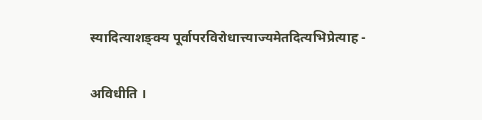स्यादित्याशङ्क्य पूर्वापरविरोधात्त्याज्यमेतदित्यभिप्रेत्याह -

अविधीति ।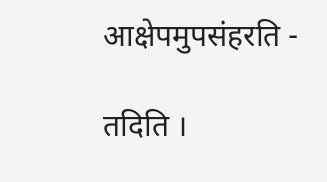आक्षेपमुपसंहरति -

तदिति ।